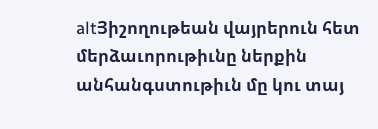altՅիշողութեան վայրերուն հետ մերձաւորութիւնը ներքին անհանգստութիւն մը կու տայ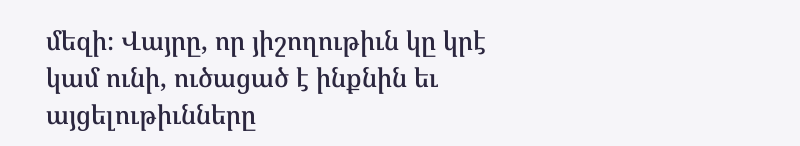մեզի։ Վայրը, որ յիշողութիւն կը կրէ կամ ունի, ուծացած է ինքնին եւ այցելութիւնները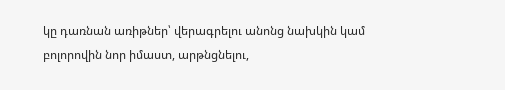կը դառնան առիթներ՝ վերագրելու անոնց նախկին կամ բոլորովին նոր իմաստ, արթնցնելու,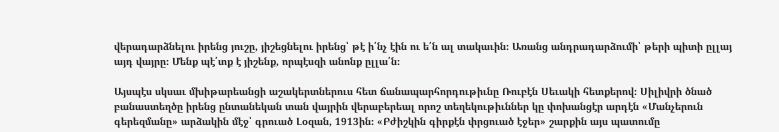վերադարձնելու իրենց յուշը, յիշեցնելու իրենց՝ թէ ի՛նչ էին ու ե՛ն ալ տակաւին։ Առանց անդրադարձումի՝ թերի պիտի ըլլայ այդ վայրը։ Մենք պէ՛տք է յիշենք, որպէսզի անոնք ըլլա՛ն։

Այսպէս սկսաւ մխիթարեանցի աշակերտներուս հետ ճանապարհորդութիւնը Ռուբէն Սեւակի հետքերով։ Սիլիվրի ծնած բանաստեղծը իրենց ընտանեկան տան վայրին վերաբերեալ որոշ տեղեկութիւններ կը փոխանցէր արդէն «Մանչերուն գերեզմանը» արձակին մէջ՝ գրուած Լօզան, 1913ին։ «Բժիշկին գիրքէն փրցուած էջեր» շարքին այս պատումը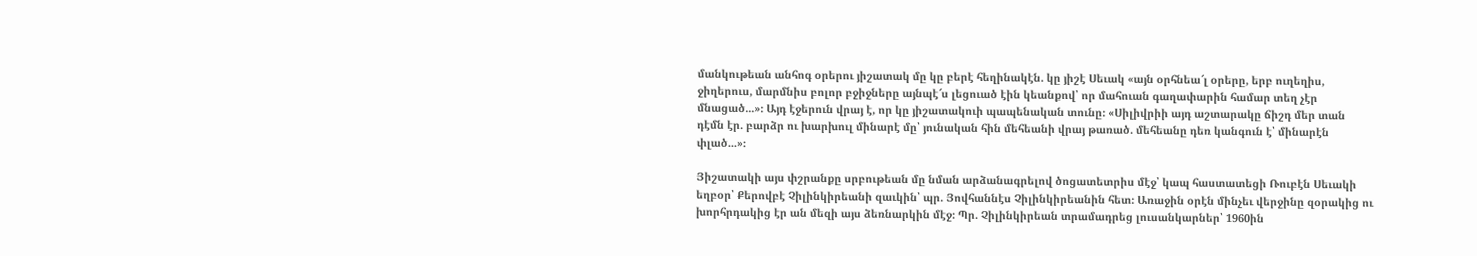մանկութեան անհոգ օրերու յիշատակ մը կը բերէ հեղինակէն. կը յիշէ Սեւակ «այն օրհնեա՜լ օրերը, երբ ուղեղիս, ջիղերուս, մարմնիս բոլոր բջիջները այնպէ՜ս լեցուած էին կեանքով՝ որ մահուան գաղափարին համար տեղ չէր մնացած...»։ Այդ էջերուն վրայ է, որ կը յիշատակուի պապենական տունը։ «Սիլիվրիի այդ աշտարակը ճիշդ մեր տան դէմն էր. բարձր ու խարխուլ մինարէ մը՝ յունական հին մեհեանի վրայ թառած. մեհեանը դեռ կանգուն է՝ մինարէն փլած...»։

Յիշատակի այս փշրանքը սրբութեան մը նման արձանագրելով ծոցատետրիս մէջ՝ կապ հաստատեցի Ռուբէն Սեւակի եղբօր՝ Քերովբէ Չիլինկիրեանի զաւկին՝ պր. Յովհաննէս Չիլինկիրեանին հետ։ Առաջին օրէն մինչեւ վերջինը զօրակից ու խորհրդակից էր ան մեզի այս ձեռնարկին մէջ։ Պր. Չիլինկիրեան տրամադրեց լուսանկարներ՝ 1960ին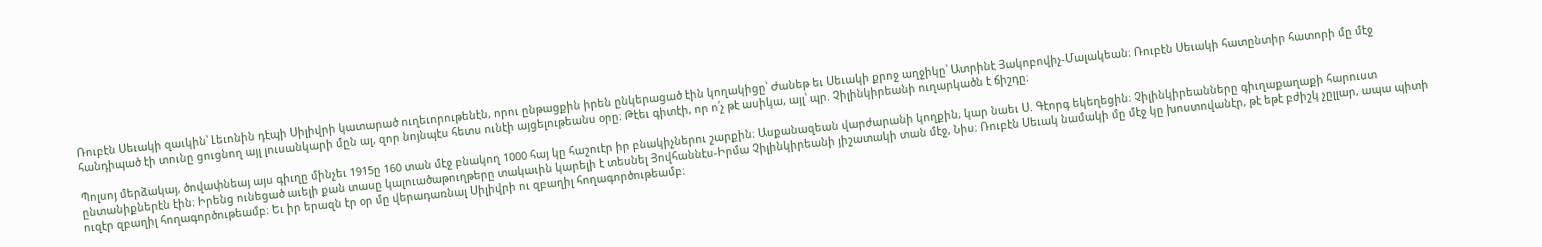Ռուբէն Սեւակի զաւկին՝ Լեւոնին դէպի Սիլիվրի կատարած ուղեւորութենէն, որու ընթացքին իրեն ընկերացած էին կողակիցը՝ Ժանեթ եւ Սեւակի քրոջ աղջիկը՝ Ատրինէ Յակոբովիչ-Մալակեան։ Ռուբէն Սեւակի հատընտիր հատորի մը մէջ հանդիպած էի տունը ցուցնող այլ լուսանկարի մըն ալ, զոր նոյնպէս հետս ունէի այցելութեանս օրը։ Թէեւ գիտէի, որ ո՛չ թէ ասիկա, այլ՝ պր. Չիլինկիրեանի ուղարկածն է ճիշդը։

Պոլսոյ մերձակայ, ծովափնեայ այս գիւղը մինչեւ 1915ը 160 տան մէջ բնակող 1000 հայ կը հաշուէր իր բնակիչներու շարքին։ Ասքանազեան վարժարանի կողքին, կար նաեւ Ս. Գէորգ եկեղեցին։ Չիլինկիրեանները գիւղաքաղաքի հարուստ ընտանիքներէն էին։ Իրենց ունեցած աւելի քան տասը կալուածաթուղթերը տակաւին կարելի է տեսնել Յովհաննէս-Իրմա Չիլինկիրեանի յիշատակի տան մէջ, Նիս։ Ռուբէն Սեւակ նամակի մը մէջ կը խոստովանէր, թէ եթէ բժիշկ չըլլար, ապա պիտի ուզէր զբաղիլ հողագործութեամբ։ Եւ իր երազն էր օր մը վերադառնալ Սիլիվրի ու զբաղիլ հողագործութեամբ։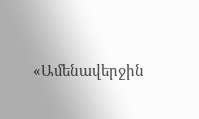«Ամենավերջին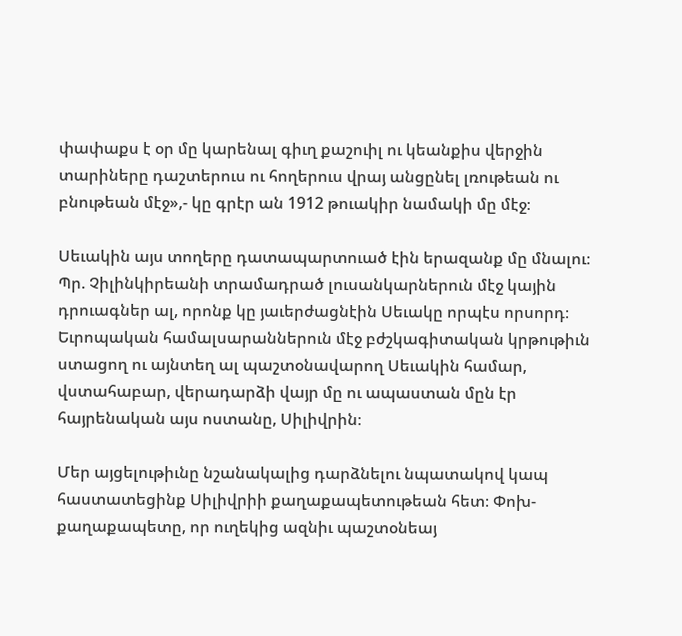փափաքս է օր մը կարենալ գիւղ քաշուիլ ու կեանքիս վերջին տարիները դաշտերուս ու հողերուս վրայ անցընել լռութեան ու բնութեան մէջ»,- կը գրէր ան 1912 թուակիր նամակի մը մէջ։

Սեւակին այս տողերը դատապարտուած էին երազանք մը մնալու։ Պր. Չիլինկիրեանի տրամադրած լուսանկարներուն մէջ կային դրուագներ ալ, որոնք կը յաւերժացնէին Սեւակը որպէս որսորդ։ Եւրոպական համալսարաններուն մէջ բժշկագիտական կրթութիւն ստացող ու այնտեղ ալ պաշտօնավարող Սեւակին համար, վստահաբար, վերադարձի վայր մը ու ապաստան մըն էր հայրենական այս ոստանը, Սիլիվրին։

Մեր այցելութիւնը նշանակալից դարձնելու նպատակով կապ հաստատեցինք Սիլիվրիի քաղաքապետութեան հետ։ Փոխ-քաղաքապետը, որ ուղեկից ազնիւ պաշտօնեայ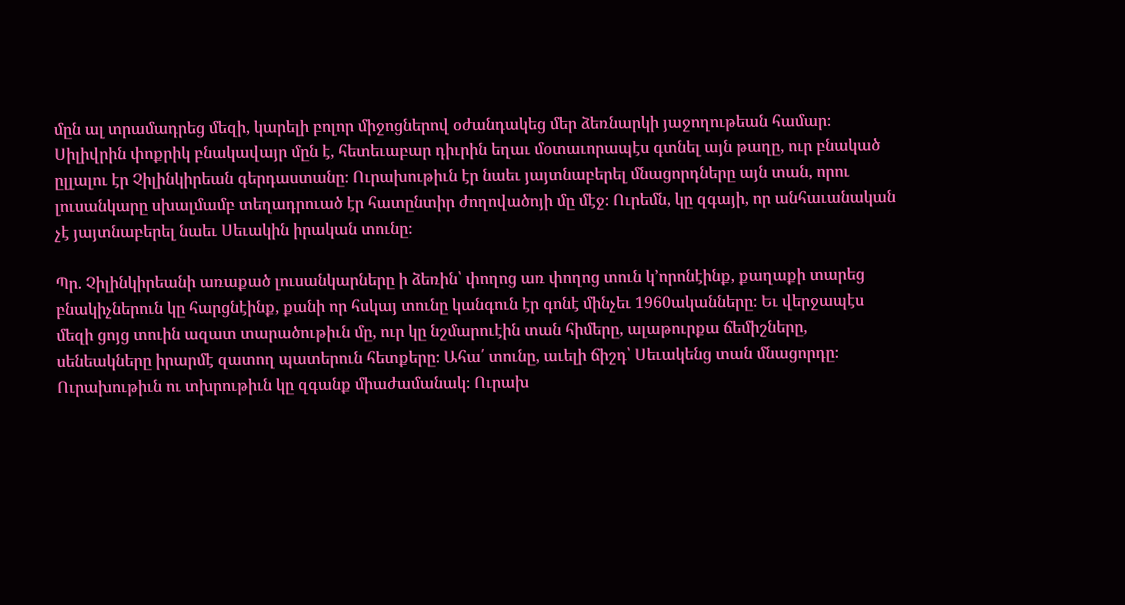մըն ալ տրամադրեց մեզի, կարելի բոլոր միջոցներով օժանդակեց մեր ձեռնարկի յաջողութեան համար։ Սիլիվրին փոքրիկ բնակավայր մըն է, հետեւաբար դիւրին եղաւ մօտաւորապէս գտնել այն թաղը, ուր բնակած ըլլալու էր Չիլինկիրեան գերդաստանը։ Ուրախութիւն էր նաեւ յայտնաբերել մնացորդները այն տան, որու լուսանկարը սխալմամբ տեղադրուած էր հատընտիր ժողովածոյի մը մէջ։ Ուրեմն, կը զգայի, որ անհաւանական չէ յայտնաբերել նաեւ Սեւակին իրական տունը։

Պր. Չիլինկիրեանի առաքած լուսանկարները ի ձեռին՝ փողոց առ փողոց տուն կ՚որոնէինք, քաղաքի տարեց բնակիչներուն կը հարցնէինք, քանի որ հսկայ տունը կանգուն էր գոնէ մինչեւ 1960ականները։ Եւ վերջապէս մեզի ցոյց տուին ազատ տարածութիւն մը, ուր կը նշմարուէին տան հիմերը, ալաթուրքա ճեմիշները, սենեակները իրարմէ զատող պատերուն հետքերը։ Ահա՛ տունը, աւելի ճիշդ՝ Սեւակենց տան մնացորդը։ Ուրախութիւն ու տխրութիւն կը զգանք միաժամանակ։ Ուրախ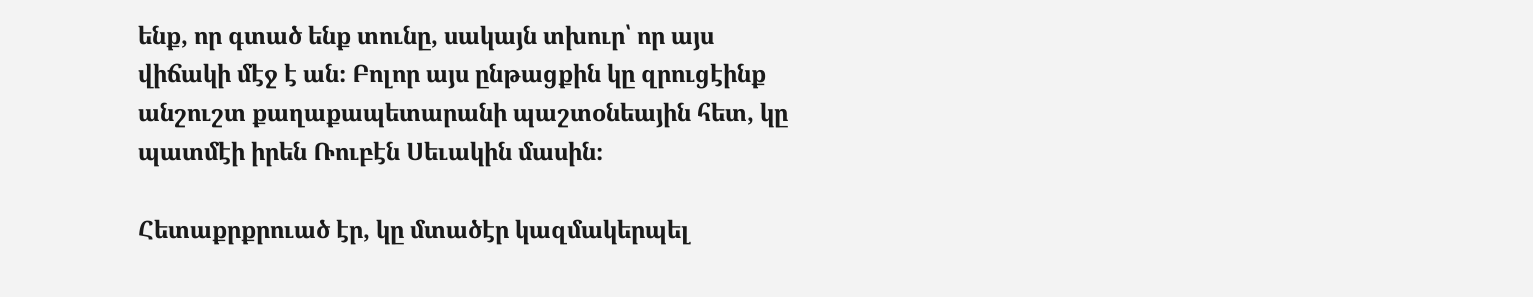ենք, որ գտած ենք տունը, սակայն տխուր՝ որ այս վիճակի մէջ է ան։ Բոլոր այս ընթացքին կը զրուցէինք անշուշտ քաղաքապետարանի պաշտօնեային հետ, կը պատմէի իրեն Ռուբէն Սեւակին մասին։

Հետաքրքրուած էր, կը մտածէր կազմակերպել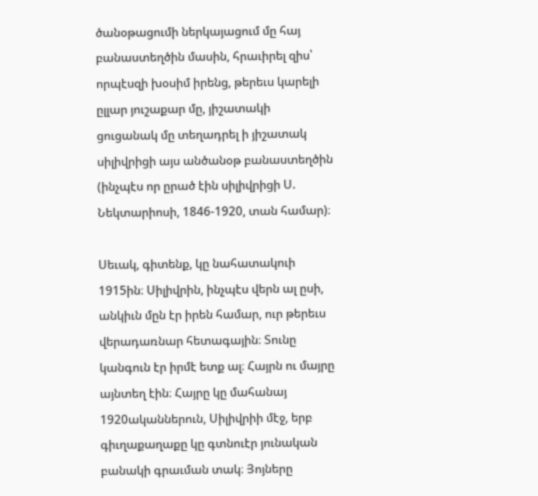ծանօթացումի ներկայացում մը հայ բանաստեղծին մասին, հրաւիրել զիս՝ որպէսզի խօսիմ իրենց, թերեւս կարելի ըլլար յուշաքար մը, յիշատակի ցուցանակ մը տեղադրել ի յիշատակ սիլիվրիցի այս անծանօթ բանաստեղծին (ինչպէս որ ըրած էին սիլիվրիցի Ս. Նեկտարիոսի, 1846-1920, տան համար)։

Սեւակ, գիտենք, կը նահատակուի 1915ին։ Սիլիվրին, ինչպէս վերն ալ ըսի, անկիւն մըն էր իրեն համար, ուր թերեւս վերադառնար հետագային։ Տունը կանգուն էր իրմէ ետք ալ։ Հայրն ու մայրը այնտեղ էին։ Հայրը կը մահանայ 1920ականներուն, Սիլիվրիի մէջ, երբ գիւղաքաղաքը կը գտնուէր յունական բանակի գրաւման տակ։ Յոյները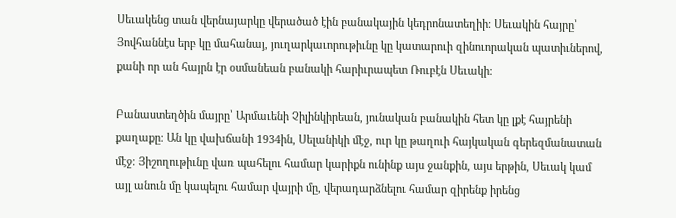Սեւակենց տան վերնայարկը վերածած էին բանակային կեդրոնատեղիի։ Սեւակին հայրը՝ Յովհաննէս երբ կը մահանայ, յուղարկաւորութիւնը կը կատարուի զինուորական պատիւներով, քանի որ ան հայրն էր օսմանեան բանակի հարիւրապետ Ռուբէն Սեւակի։

Բանաստեղծին մայրը՝ Արմաւենի Չիլինկիրեան, յունական բանակին հետ կը լքէ հայրենի քաղաքը։ Ան կը վախճանի 1934ին, Սելանիկի մէջ, ուր կը թաղուի հայկական գերեզմանատան մէջ։ Յիշողութիւնը վառ պահելու համար կարիքն ունինք այս ջանքին, այս երթին, Սեւակ կամ այլ անուն մը կապելու համար վայրի մը, վերադարձնելու համար զիրենք իրենց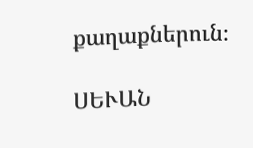քաղաքներուն։

ՍԵՒԱՆ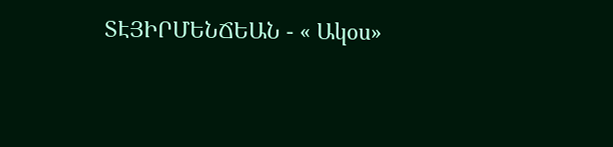ՏԷՅԻՐՄԵՆՃԵԱՆ - « Ակօս»